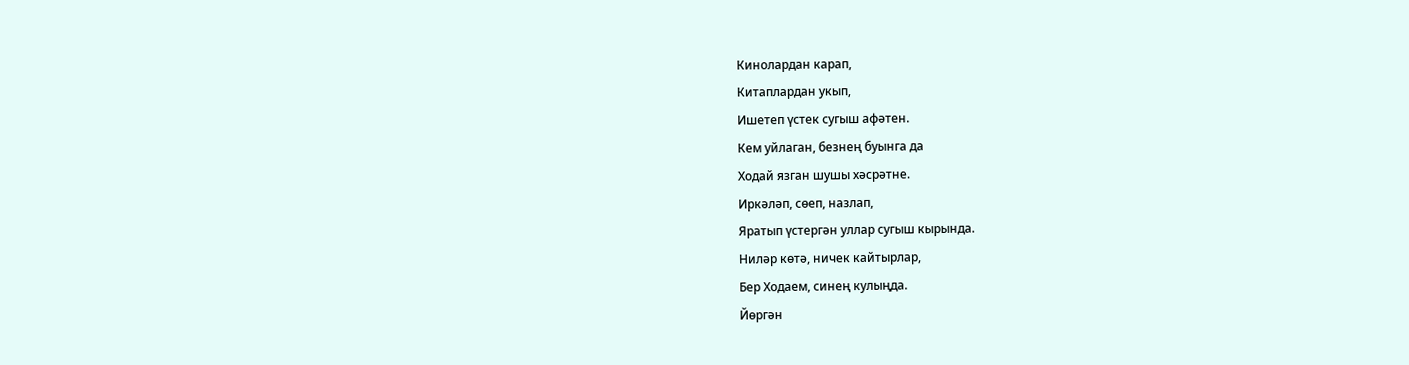Кинолардан карап,
Китаплардан укып,
Ишетеп үстек сугыш афәтен.
Кем уйлаган, безнең буынга да
Ходай язган шушы хәсрәтне.
Иркәләп, сөеп, назлап,
Яратып үстергән уллар сугыш кырында.
Ниләр көтә, ничек кайтырлар,
Бер Ходаем, синең кулыңда.
Йөргән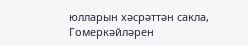юлларын хәсрәттән сакла,
Гомеркәйләрен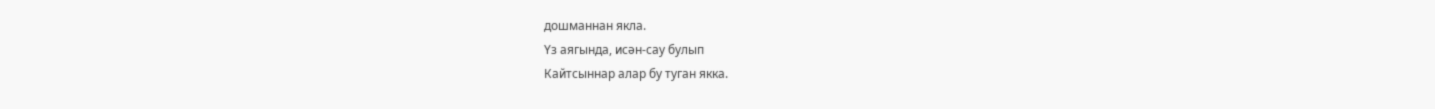дошманнан якла.
Үз аягында, исән-сау булып
Кайтсыннар алар бу туган якка.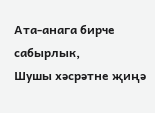Ата-анага бирче сабырлык,
Шушы хәсрәтне җиңә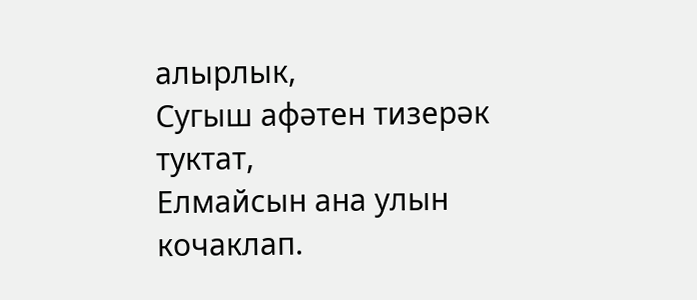алырлык,
Сугыш афәтен тизерәк туктат,
Елмайсын ана улын кочаклап.